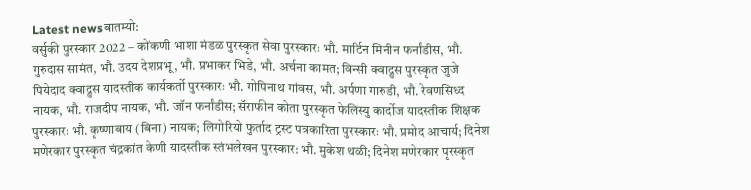Latest newsबातम्यो:
वर्सुकी पुरस्कार 2022 – कोंकणी भाशा मंडळ पुरस्कृत सेवा पुरस्कारः भौ. मार्टिन मिनीन फर्नांडीस, भौ. गुरुदास सामंत, भौ. उदय देशप्रभू, भौ. प्रभाकर भिडे, भौ. अर्चना कामत; विन्सी क्वाद्रुस पुरस्कृत जुजे पियेदाद क्वाद्रुस यादस्तीक कार्यकर्तो पुरस्कारः भौ. गोपिनाथ गांवस, भौ. अर्पणा गारुडी, भौ. रेवणसिध्द नायक, भौ. राजदीप नायक, भौ. जॉन फर्नांडीस; सॅराफीन कोता पुरस्कृत फेलिस्यु कार्दोज यादस्तीक शिक्षक पुरस्कारः भौ. कृष्णाबाय (बिना) नायक; लिगोरियो फुर्ताद ट्रस्ट पत्रकारिता पुरस्कारः भौ. प्रमोद आचार्य; दिनेश मणेरकार पुरस्कृत चंद्रकांत केणी यादस्तीक स्तंभलेखन पुरस्कार: भौ. मुकेश थळी; दिनेश मणेरकार पृरस्कृत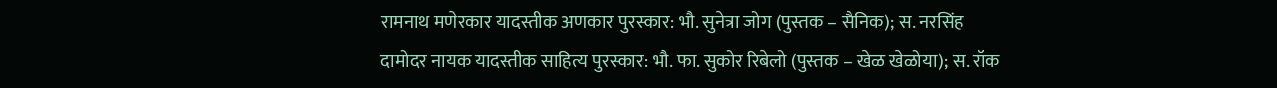रामनाथ मणेरकार यादस्तीक अणकार पुरस्कार: भौ. सुनेत्रा जोग (पुस्तक – सैनिक); स. नरसिंह दामोदर नायक यादस्तीक साहित्य पुरस्कार: भौ. फा. सुकोर रिबेलो (पुस्तक – खेळ खेळोया); स. रॉक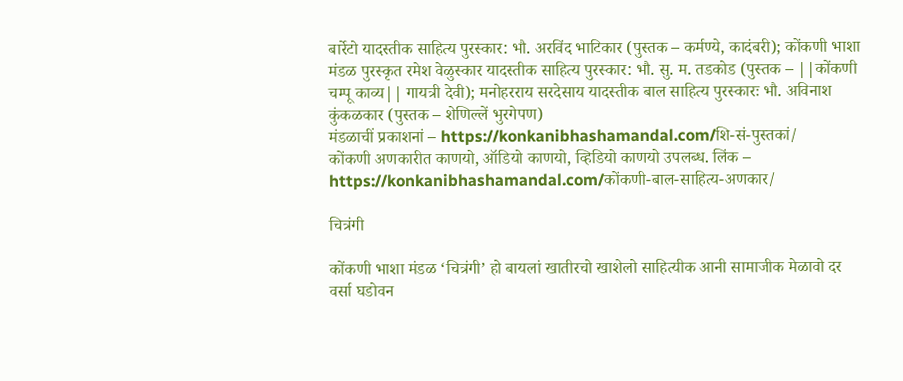बार्रेटो यादस्तीक साहित्य पुरस्कार: भौ. अरविंद भाटिकार (पुस्तक – कर्मण्ये, कादंबरी); कोंकणी भाशा मंडळ पुरस्कृत रमेश वेळुस्कार यादस्तीक साहित्य पुरस्कार: भौ. सु. म. तडकोड (पुस्तक – ||कोंकणी चम्पू काव्य|| गायत्री देवी); मनोहरराय सरदेसाय यादस्तीक बाल साहित्य पुरस्कारः भौ. अविनाश कुंकळकार (पुस्तक – शेणिल्लें भुरगेपण)
मंडळाचीं प्रकाशनां – https://konkanibhashamandal.com/शि-सं-पुस्तकां/
कोंकणी अणकारीत काणयो, ऑडियो काणयो, व्हिडियो काणयो उपलब्ध. लिंक – https://konkanibhashamandal.com/कोंकणी-बाल-साहित्य-अणकार/

चित्रंगी

कोंकणी भाशा मंडळ ‘चित्रंगी’ हो बायलां खातीरचो खाशेलो साहित्यीक आनी सामाजीक मेळावो दर वर्सा घडोवन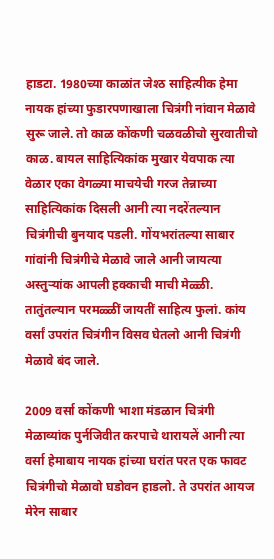हाडटा. 1980च्या काळांत जेश्ठ साहित्यीक हेमा नायक हांच्या फुडारपणाखाला चित्रंगी नांवान मेळावे सुरू जाले. तो काळ कोंकणी चळवळीचो सुरवातीचो काळ. बायल साहित्यिकांक मुखार येवपाक त्या वेळार एका वेगळ्या माचयेची गरज तेन्नाच्या साहित्यिकांक दिसली आनी त्या नदरेंतल्यान चित्रंगीची बुनयाद पडली. गोंयभरांतल्या साबार गांवांनी चित्रंगीचे मेळावे जाले आनी जायत्या अस्तुऱ्यांक आपली हक्काची माची मेळ्ळी. तातुंतल्यान परमळ्ळीं जायतीं साहित्य फुलां. कांय वर्सां उपरांत चित्रंगीन विसव घेतलो आनी चित्रंगी मेळावे बंद जाले.

2009 वर्सा कोंकणी भाशा मंडळान चित्रंगी मेळाव्यांक पुर्नजिवीत करपाचे थारायलें आनी त्या वर्सा हेमाबाय नायक हांच्या घरांत परत एक फावट चित्रंगीचो मेळावो घडोवन हाडलो. ते उपरांत आयज मेरेन साबार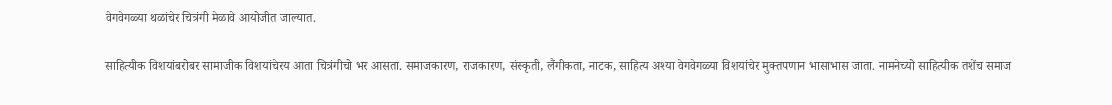वेगवेगळ्या थळांचेर चित्रंगी मेळावे आयोजीत जाल्यात.

साहित्यीक विशयांबरोबर सामाजीक विशयांचेरय आता चित्रंगीचो भर आसता. समाजकारण, राजकारण, संस्कृती, लैंगीकता, नाटक, साहित्य अश्या वेगवेगळ्या विशयांचेर मुक्तपणान भासाभास जाता. नामनेच्यो साहित्यीक तशेंच समाज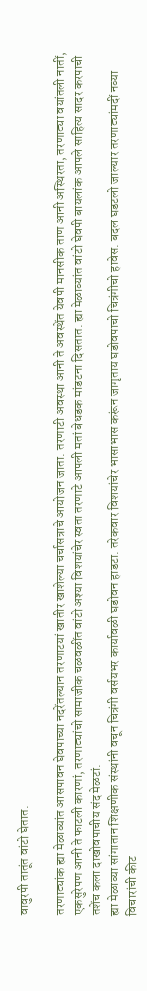वावुरपी तातूंत वांटो घेतात.

तरणाट्यांक ह्या मेळाव्यांत आसपावन घेवपाच्या नदरेंतल्यान तरणाटयां खातीर खाशेल्या चर्चासत्राचे आयोजन जाता. तरणाटी अवस्था आनी ते अवस्थेंत येवपी मानसीक ताण आनी अस्थिरता, तरणाट्या वयांतली नातीं, एकसुरेपण आनी ते फाटली कारणां, तरणाट्यांचो सामाजीक चळवळींत वांटो अश्या विशयांचेर स्वता तरणाटे आपली मतां बेधडक मांडटना दिसतात. ह्या मेळाव्यांत वांटो घेवपी बायलांक आपले साहित्य सादर करपाची तशेंच कला दाखोवपाचीय संद मेळटां.
ह्या मेळाव्या सांगातान शिक्षणीक संस्थांनी वचून चित्रंगी वर्सयभर कार्यावळी घडोवन हाडटा. तरेकवार विशयांचेर भासाभास करूंन जागृताय घडोवपाचो चित्रंगीचो हावेस. बदल घडटलो जाल्यार तरणाट्यांमदीं नव्या विचारांची कीट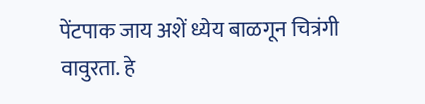पेंटपाक जाय अशें ध्येय बाळगून चित्रंगी वावुरता. हे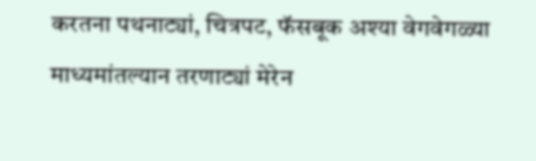करतना पथनाट्यां, चित्रपट, फॅसबूक अश्या वेगवेगळ्या माध्यमांतल्यान तरणाट्यां मेरेन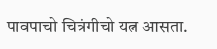पावपाचो चित्रंगीचो यत्न आसता.